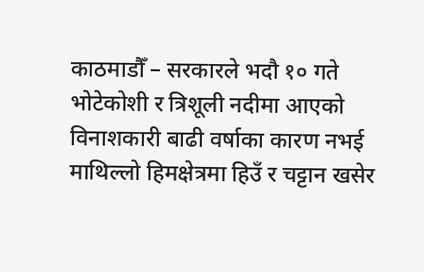काठमाडौँ – सरकारले भदौ १० गते भोटेकोशी र त्रिशूली नदीमा आएको विनाशकारी बाढी वर्षाका कारण नभई माथिल्लो हिमक्षेत्रमा हिउँ र चट्टान खसेर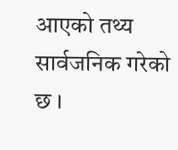आएको तथ्य सार्वजनिक गरेको छ ।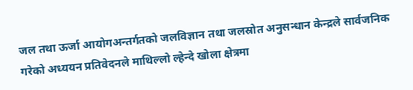जल तथा ऊर्जा आयोगअन्तर्गतको जलविज्ञान तथा जलस्रोत अनुसन्धान केन्द्रले सार्वजनिक गरेको अध्ययन प्रतिवेदनले माथिल्लो ल्हेन्दे खोला क्षेत्रमा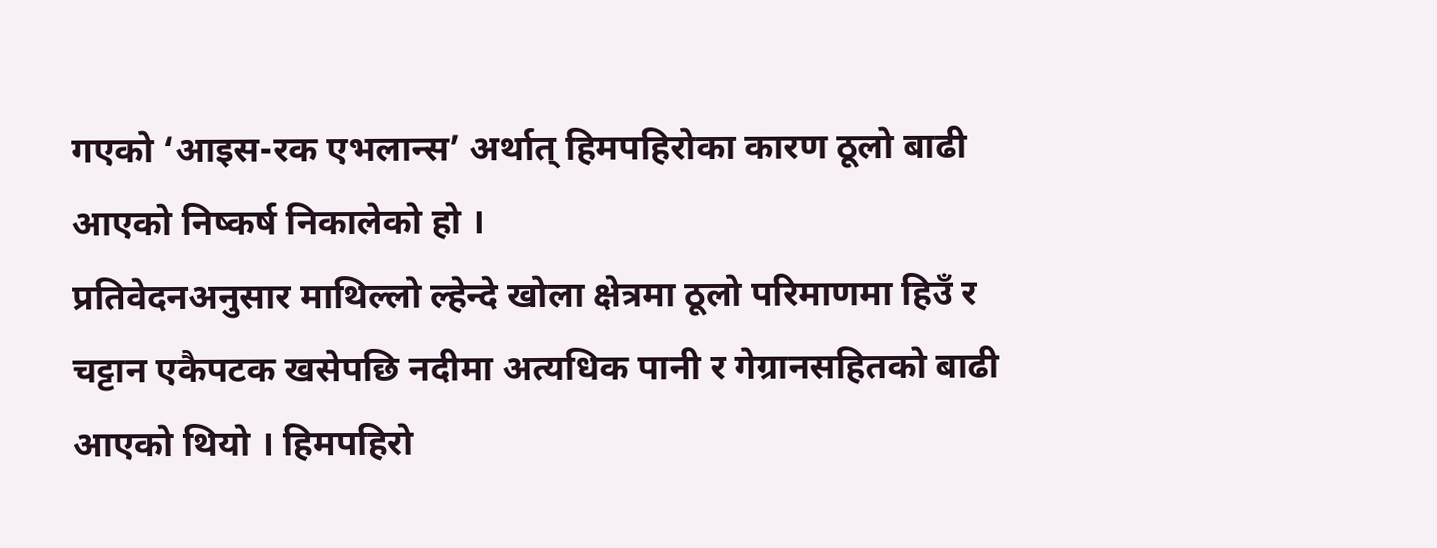गएको ‘आइस-रक एभलान्स’ अर्थात् हिमपहिरोका कारण ठूलो बाढी आएको निष्कर्ष निकालेको हो ।
प्रतिवेदनअनुसार माथिल्लो ल्हेन्दे खोला क्षेत्रमा ठूलो परिमाणमा हिउँ र चट्टान एकैपटक खसेपछि नदीमा अत्यधिक पानी र गेग्रानसहितको बाढी आएको थियो । हिमपहिरो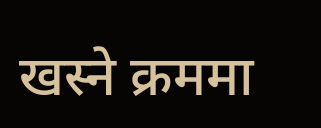खस्ने क्रममा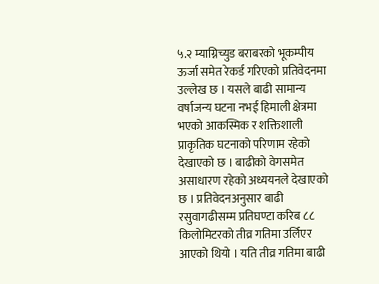५.२ म्याग्निच्युड बराबरको भूकम्पीय ऊर्जा समेत रेकर्ड गरिएको प्रतिवेदनमा उल्लेख छ । यसले बाढी सामान्य वर्षाजन्य घटना नभई हिमाली क्षेत्रमा भएको आकस्मिक र शक्तिशाली प्राकृतिक घटनाको परिणाम रहेको देखाएको छ । बाढीको वेगसमेत असाधारण रहेको अध्ययनले देखाएको छ । प्रतिवेदनअनुसार बाढी रसुवागढीसम्म प्रतिघण्टा करिब ८८ किलोमिटरको तीव्र गतिमा उर्लिएर आएको थियो । यति तीव्र गतिमा बाढी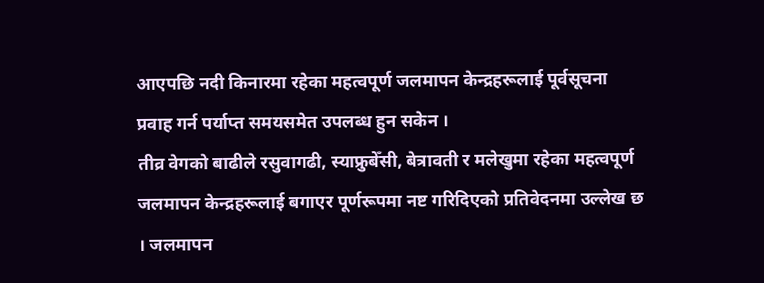आएपछि नदी किनारमा रहेका महत्वपूर्ण जलमापन केन्द्रहरूलाई पूर्वसूचना प्रवाह गर्न पर्याप्त समयसमेत उपलब्ध हुन सकेन ।
तीव्र वेगको बाढीले रसुवागढी, स्याफ्रुबेँसी, बेत्रावती र मलेखुमा रहेका महत्वपूर्ण जलमापन केन्द्रहरूलाई बगाएर पूर्णरूपमा नष्ट गरिदिएको प्रतिवेदनमा उल्लेख छ । जलमापन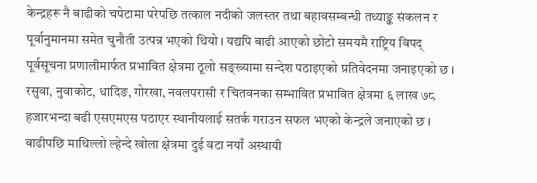केन्द्रहरू नै बाढीको चपेटामा परेपछि तत्काल नदीको जलस्तर तथा बहावसम्बन्धी तथ्याङ्क संकलन र पूर्वानुमानमा समेत चुनौती उत्पन्न भएको थियो । यद्यपि बाढी आएको छोटो समयमै राष्ट्रिय विपद् पूर्वसूचना प्रणालीमार्फत प्रभावित क्षेत्रमा ठूलो सङ्ख्यामा सन्देश पठाइएको प्रतिवेदनमा जनाइएको छ । रसुवा, नुवाकोट, धादिङ, गोरखा, नवलपरासी र चितवनका सम्भावित प्रभावित क्षेत्रमा ६ लाख ७८ हजारभन्दा बढी एसएमएस पठाएर स्थानीयलाई सतर्क गराउन सफल भएको केन्द्रले जनाएको छ ।
बाढीपछि माथिल्लो ल्हेन्दे खोला क्षेत्रमा दुई वटा नयाँ अस्थायी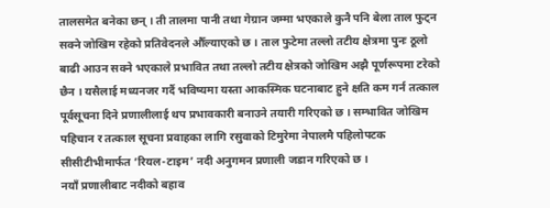तालसमेत बनेका छन् । ती तालमा पानी तथा गेग्रान जम्मा भएकाले कुनै पनि बेला ताल फुट्न सक्ने जोखिम रहेको प्रतिवेदनले औँल्याएको छ । ताल फुटेमा तल्लो तटीय क्षेत्रमा पुनः ठूलो बाढी आउन सक्ने भएकाले प्रभावित तथा तल्लो तटीय क्षेत्रको जोखिम अझै पूर्णरूपमा टरेको छैन । यसैलाई मध्यनजर गर्दै भविष्यमा यस्ता आकस्मिक घटनाबाट हुने क्षति कम गर्न तत्काल पूर्वसूचना दिने प्रणालीलाई थप प्रभावकारी बनाउने तयारी गरिएको छ । सम्भावित जोखिम पहिचान र तत्काल सूचना प्रवाहका लागि रसुवाको टिमुरेमा नेपालमै पहिलोपटक सीसीटीभीमार्फत ‘रियल-टाइम’ नदी अनुगमन प्रणाली जडान गरिएको छ ।
नयाँ प्रणालीबाट नदीको बहाव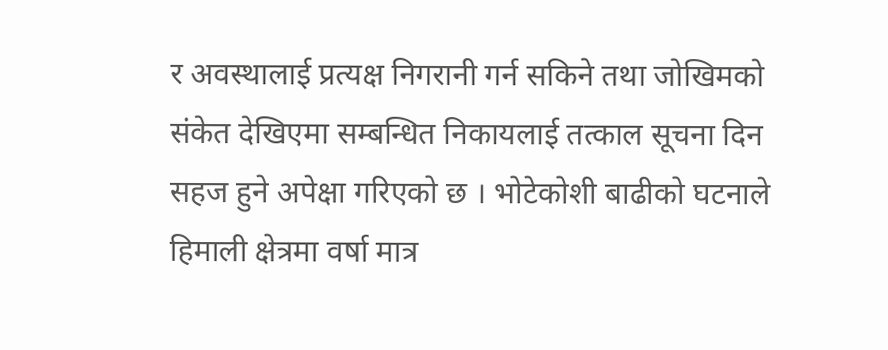र अवस्थालाई प्रत्यक्ष निगरानी गर्न सकिने तथा जोखिमको संकेत देखिएमा सम्बन्धित निकायलाई तत्काल सूचना दिन सहज हुने अपेक्षा गरिएको छ । भोटेकोशी बाढीको घटनाले हिमाली क्षेत्रमा वर्षा मात्र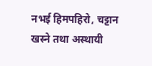नभई हिमपहिरो, चट्टान खस्ने तथा अस्थायी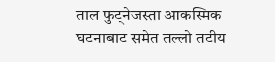ताल फुट्नेजस्ता आकस्मिक घटनाबाट समेत तल्लो तटीय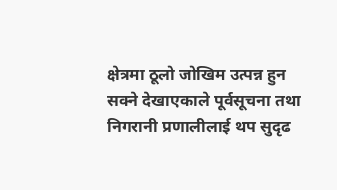क्षेत्रमा ठूलो जोखिम उत्पन्न हुन सक्ने देखाएकाले पूर्वसूचना तथा निगरानी प्रणालीलाई थप सुदृढ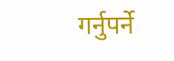गर्नुपर्ने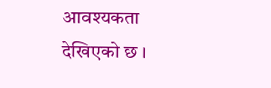आवश्यकता देखिएको छ ।